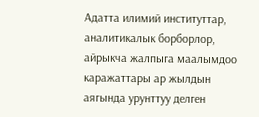Адатта илимий институттар, аналитикалык борборлор, айрыкча жалпыга маалымдоо каражаттары ар жылдын аягында урунттуу делген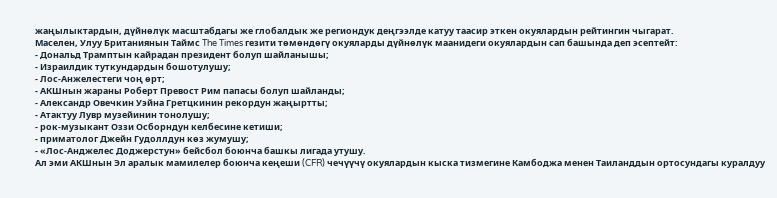жаңылыктардын, дүйнөлүк масштабдагы же глобалдык же региондук деңгээлде катуу таасир эткен окуялардын рейтингин чыгарат.
Маселен, Улуу Британиянын Таймс The Times гезити төмөндөгү окуяларды дүйнөлүк маанидеги окуялардын сап башында деп эсептейт:
- Дональд Трамптын кайрадан президент болуп шайланышы;
- Израилдик туткундардын бошотулушу;
- Лос-Анжелестеги чоң өрт;
- АКШнын жараны Роберт Превост Рим папасы болуп шайланды;
- Александр Овечкин Уэйна Гретцкинин рекордун жаңыртты;
- Атактуу Лувр музейинин тонолушу;
- рок-музыкант Оззи Осборндун келбесине кетиши;
- приматолог Джейн Гудоллдун көз жумушу;
- «Лос-Анджелес Доджерстун» бейсбол боюнча башкы лигада утушу.
Ал эми АКШнын Эл аралык мамилелер боюнча кеңеши (CFR) чечүүчү окуялардын кыска тизмегине Камбоджа менен Таиланддын ортосундагы куралдуу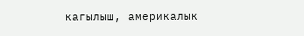кагылыш, америкалык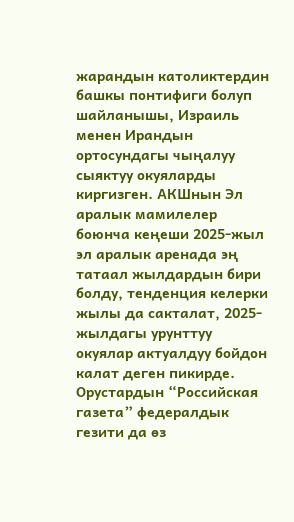жарандын католиктердин башкы понтифиги болуп шайланышы, Израиль менен Ирандын ортосундагы чыңалуу сыяктуу окуяларды киргизген. АКШнын Эл аралык мамилелер боюнча кеңеши 2025-жыл эл аралык аренада эң татаал жылдардын бири болду, тенденция келерки жылы да сакталат, 2025-жылдагы урунттуу
окуялар актуалдуу бойдон калат деген пикирде.
Орустардын “Российская газета” федералдык гезити да өз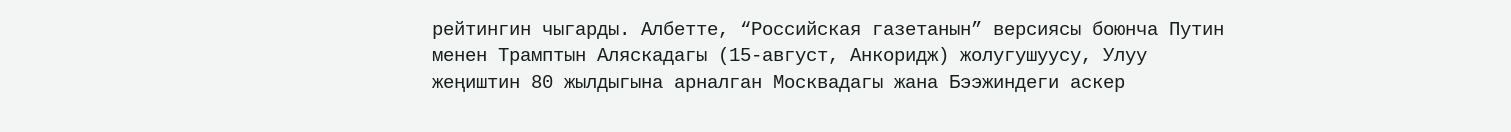рейтингин чыгарды. Албетте, “Российская газетанын” версиясы боюнча Путин менен Трамптын Аляскадагы (15-август, Анкоридж) жолугушуусу, Улуу жеңиштин 80 жылдыгына арналган Москвадагы жана Бээжиндеги аскер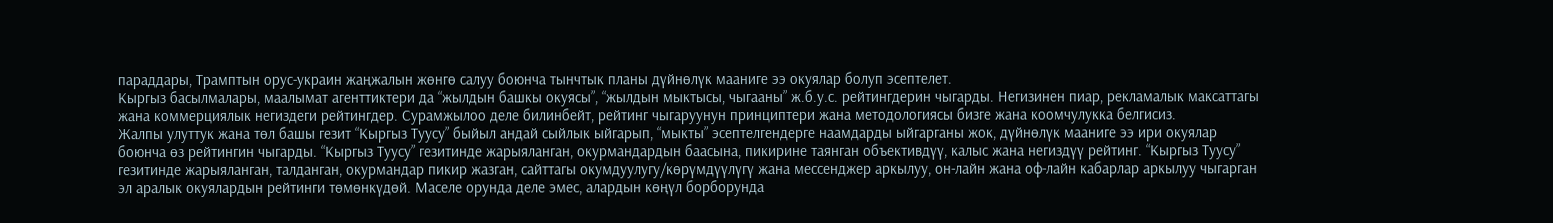параддары, Трамптын орус-украин жаңжалын жөнгө салуу боюнча тынчтык планы дүйнөлүк мааниге ээ окуялар болуп эсептелет.
Кыргыз басылмалары, маалымат агенттиктери да “жылдын башкы окуясы”, “жылдын мыктысы, чыгааны” ж.б.у.с. рейтингдерин чыгарды. Негизинен пиар, рекламалык максаттагы жана коммерциялык негиздеги рейтингдер. Сурамжылоо деле билинбейт, рейтинг чыгаруунун принциптери жана методологиясы бизге жана коомчулукка белгисиз.
Жалпы улуттук жана төл башы гезит “Кыргыз Туусу” быйыл андай сыйлык ыйгарып, “мыкты” эсептелгендерге наамдарды ыйгарганы жок, дүйнөлүк мааниге ээ ири окуялар боюнча өз рейтингин чыгарды. “Кыргыз Туусу” гезитинде жарыяланган, окурмандардын баасына, пикирине таянган объективдүү, калыс жана негиздүү рейтинг. “Кыргыз Туусу” гезитинде жарыяланган, талданган, окурмандар пикир жазган, сайттагы окумдуулугу/көрүмдүүлүгү жана мессенджер аркылуу, он-лайн жана оф-лайн кабарлар аркылуу чыгарган эл аралык окуялардын рейтинги төмөнкүдөй. Маселе орунда деле эмес, алардын көңүл борборунда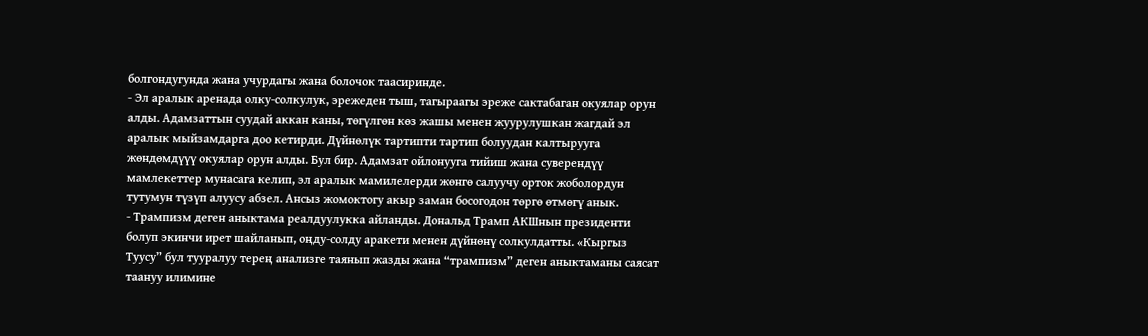болгондугунда жана учурдагы жана болочок таасиринде.
- Эл аралык аренада олку-солкулук, эрежеден тыш, тагыраагы эреже сактабаган окуялар орун алды. Адамзаттын суудай аккан каны, төгүлгөн көз жашы менен жуурулушкан жагдай эл аралык мыйзамдарга доо кетирди. Дүйнөлүк тартипти тартип болуудан калтырууга жөндөмдүүү окуялар орун алды. Бул бир. Адамзат ойлонууга тийиш жана суверендүү мамлекеттер мунасага келип, эл аралык мамилелерди жөнгө салуучу орток жоболордун тутумун түзүп алуусу абзел. Ансыз жомоктогу акыр заман босогодон төргө өтмөгү анык.
- Трампизм деген аныктама реалдуулукка айланды. Дональд Трамп АКШнын президенти болуп экинчи ирет шайланып, оңду-солду аракети менен дүйнөнү солкулдатты. «Кыргыз Туусу” бул тууралуу терең анализге таянып жазды жана “трампизм” деген аныктаманы саясат таануу илимине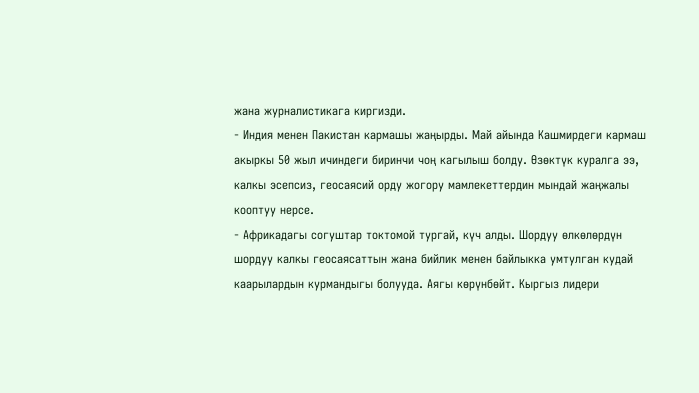жана журналистикага киргизди.
- Индия менен Пакистан кармашы жаңырды. Май айында Кашмирдеги кармаш акыркы 50 жыл ичиндеги биринчи чоң кагылыш болду. Өзөктүк куралга ээ, калкы эсепсиз, геосаясий орду жогору мамлекеттердин мындай жаңжалы кооптуу нерсе.
- Африкадагы согуштар токтомой тургай, күч алды. Шордуу өлкөлөрдүн шордуу калкы геосаясаттын жана бийлик менен байлыкка умтулган кудай каарылардын курмандыгы болууда. Аягы көрүнбөйт. Кыргыз лидери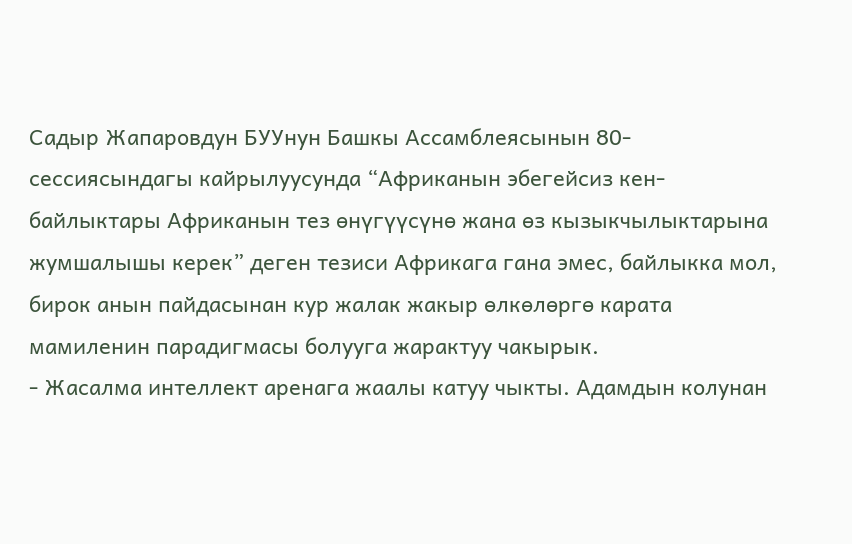Садыр Жапаровдун БУУнун Башкы Ассамблеясынын 80-сессиясындагы кайрылуусунда “Африканын эбегейсиз кен-байлыктары Африканын тез өнүгүүсүнө жана өз кызыкчылыктарына жумшалышы керек” деген тезиси Африкага гана эмес, байлыкка мол, бирок анын пайдасынан кур жалак жакыр өлкөлөргө карата мамиленин парадигмасы болууга жарактуу чакырык.
- Жасалма интеллект аренага жаалы катуу чыкты. Адамдын колунан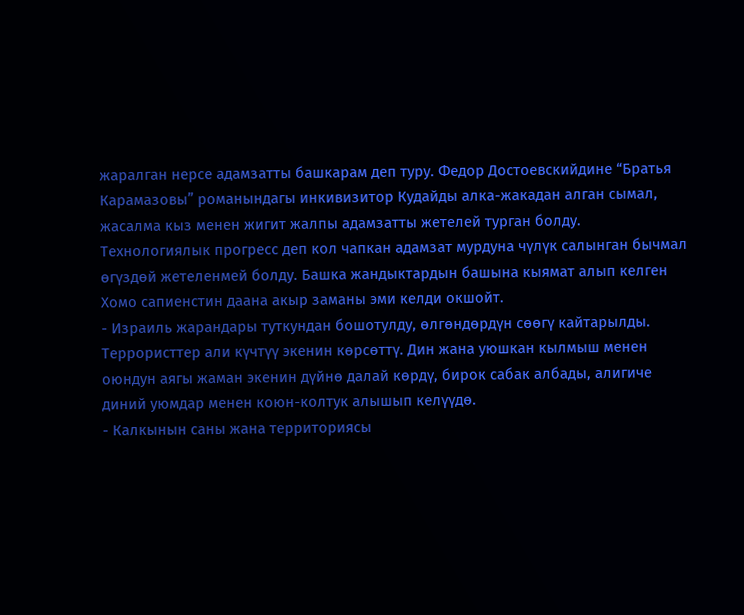жаралган нерсе адамзатты башкарам деп туру. Федор Достоевскийдине “Братья Карамазовы” романындагы инкивизитор Кудайды алка-жакадан алган сымал, жасалма кыз менен жигит жалпы адамзатты жетелей турган болду. Технологиялык прогресс деп кол чапкан адамзат мурдуна чүлүк салынган бычмал өгүздөй жетеленмей болду. Башка жандыктардын башына кыямат алып келген Хомо сапиенстин даана акыр заманы эми келди окшойт.
- Израиль жарандары туткундан бошотулду, өлгөндөрдүн сөөгү кайтарылды. Террористтер али күчтүү экенин көрсөттү. Дин жана уюшкан кылмыш менен оюндун аягы жаман экенин дүйнө далай көрдү, бирок сабак албады, алигиче диний уюмдар менен коюн-колтук алышып келүүдө.
- Калкынын саны жана территориясы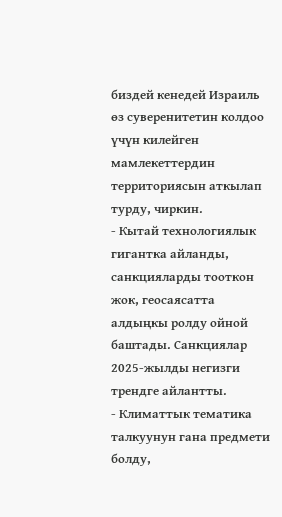биздей кенедей Израиль өз суверенитетин колдоо үчүн килейген мамлекеттердин территориясын аткылап турду, чиркин.
- Кытай технологиялык гигантка айланды, санкцияларды тооткон жок, геосаясатта алдыңкы ролду ойной баштады. Санкциялар 2025-жылды негизги трендге айлантты.
- Климаттык тематика талкуунун гана предмети болду,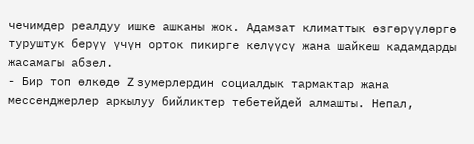чечимдер реалдуу ишке ашканы жок. Адамзат климаттык өзгөрүүлөргө туруштук берүү үчүн орток пикирге келүүсү жана шайкеш кадамдарды жасамагы абзел.
- Бир топ өлкөдө Z зумерлердин социалдык тармактар жана мессенджерлер аркылуу бийликтер тебетейдей алмашты. Непал,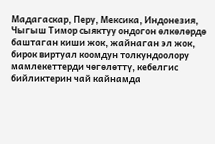Мадагаскар, Перу, Мексика, Индонезия, Чыгыш Тимор сыяктуу ондогон өлкөлөрдө баштаган киши жок, жайнаган эл жок, бирок виртуал коомдун толкундоолору мамлекеттерди чөгөлөттү, кебелгис бийликтерин чай кайнамда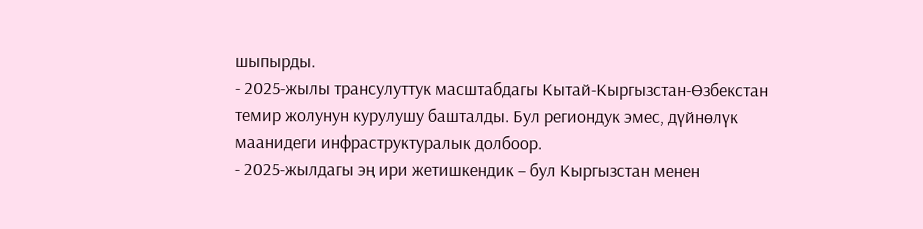шыпырды.
- 2025-жылы трансулуттук масштабдагы Кытай-Кыргызстан-Өзбекстан темир жолунун курулушу башталды. Бул региондук эмес, дүйнөлүк маанидеги инфраструктуралык долбоор.
- 2025-жылдагы эң ири жетишкендик – бул Кыргызстан менен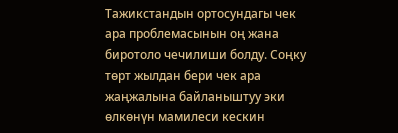Тажикстандын ортосундагы чек ара проблемасынын оң жана биротоло чечилиши болду. Соңку төрт жылдан бери чек ара жаңжалына байланыштуу эки өлкөнүн мамилеси кескин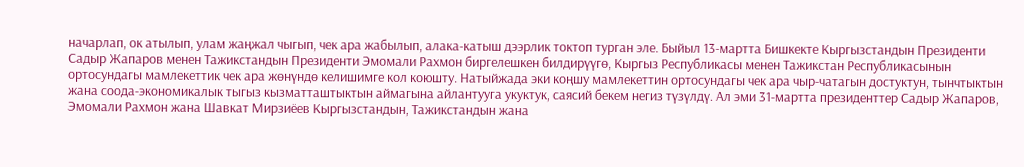начарлап, ок атылып, улам жаңжал чыгып, чек ара жабылып, алака-катыш дээрлик токтоп турган эле. Быйыл 13-мартта Бишкекте Кыргызстандын Президенти Садыр Жапаров менен Тажикстандын Президенти Эмомали Рахмон биргелешкен билдирүүгө, Кыргыз Республикасы менен Тажикстан Республикасынын ортосундагы мамлекеттик чек ара жөнүндө келишимге кол коюшту. Натыйжада эки коңшу мамлекеттин ортосундагы чек ара чыр-чатагын достуктун, тынчтыктын жана соода-экономикалык тыгыз кызматташтыктын аймагына айлантууга укуктук, саясий бекем негиз түзүлдү. Ал эми 31-мартта президенттер Садыр Жапаров, Эмомали Рахмон жана Шавкат Мирзиёев Кыргызстандын, Тажикстандын жана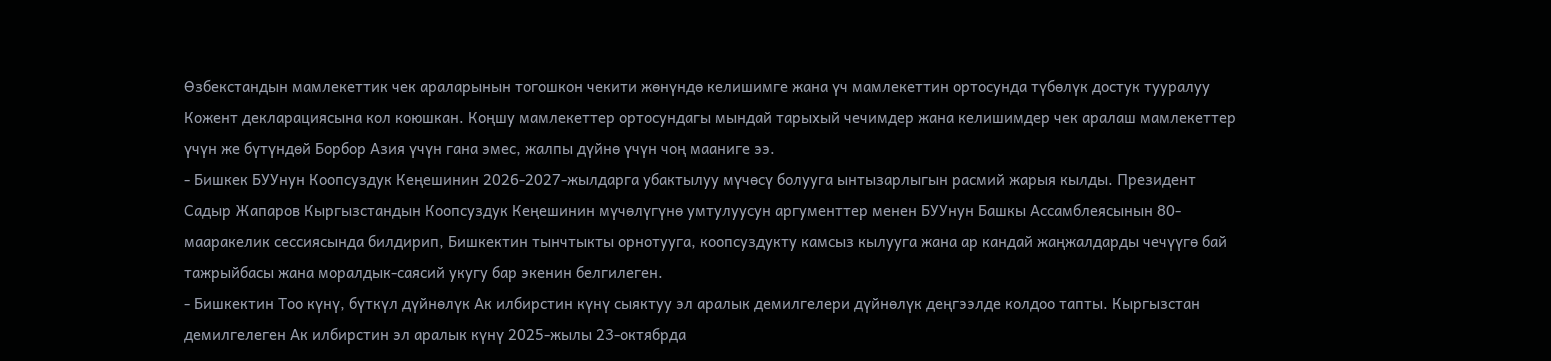Өзбекстандын мамлекеттик чек араларынын тогошкон чекити жөнүндө келишимге жана үч мамлекеттин ортосунда түбөлүк достук тууралуу Кожент декларациясына кол коюшкан. Коңшу мамлекеттер ортосундагы мындай тарыхый чечимдер жана келишимдер чек аралаш мамлекеттер үчүн же бүтүндөй Борбор Азия үчүн гана эмес, жалпы дүйнө үчүн чоң мааниге ээ.
- Бишкек БУУнун Коопсуздук Кеңешинин 2026-2027-жылдарга убактылуу мүчөсү болууга ынтызарлыгын расмий жарыя кылды. Президент Садыр Жапаров Кыргызстандын Коопсуздук Кеңешинин мүчөлүгүнө умтулуусун аргументтер менен БУУнун Башкы Ассамблеясынын 80-мааракелик сессиясында билдирип, Бишкектин тынчтыкты орнотууга, коопсуздукту камсыз кылууга жана ар кандай жаңжалдарды чечүүгө бай тажрыйбасы жана моралдык-саясий укугу бар экенин белгилеген.
- Бишкектин Тоо күнү, бүткүл дүйнөлүк Ак илбирстин күнү сыяктуу эл аралык демилгелери дүйнөлүк деңгээлде колдоо тапты. Кыргызстан демилгелеген Ак илбирстин эл аралык күнү 2025-жылы 23-октябрда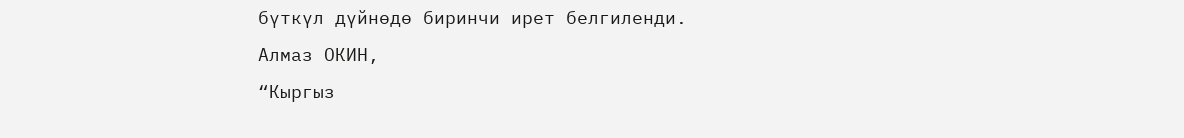бүткүл дүйнөдө биринчи ирет белгиленди.
Алмаз ОКИН,
“Кыргыз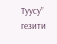Туусу” гезити